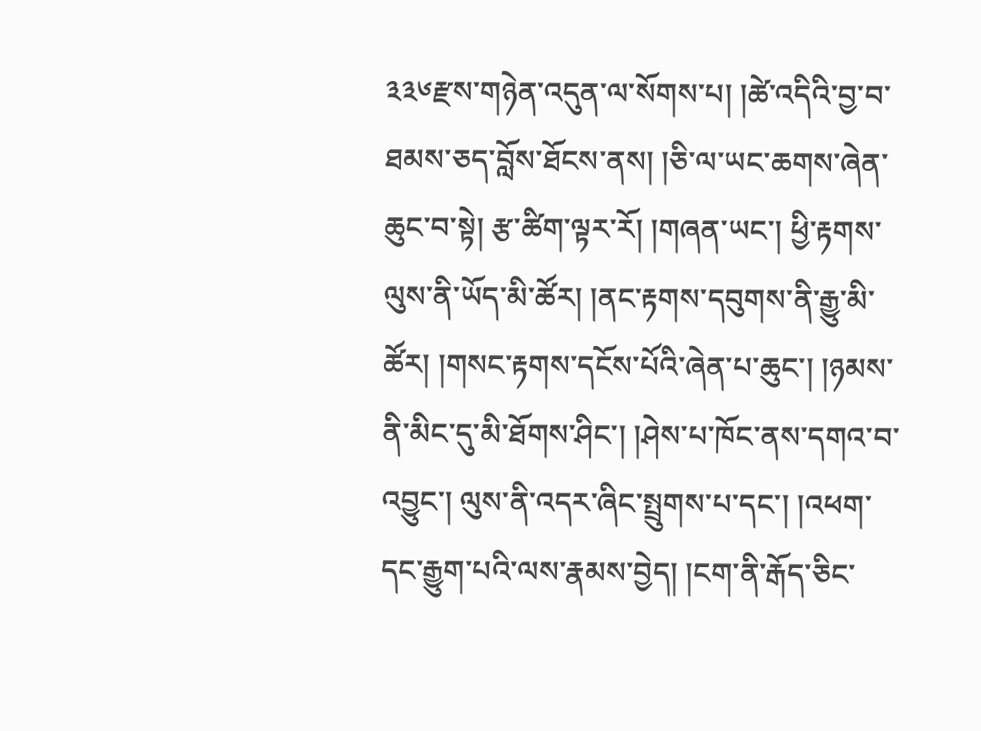༣༣༦རྫས་གཉེན་འདུན་ལ་སོགས་པ། །ཚེ་འདིའི་བྱ་བ་ཐམས་ཅད་བློས་ཐོངས་ནས། །ཅི་ལ་ཡང་ཆགས་ཞེན་ཆུང་བ་སྟེ། རྩ་ཚིག་ལྟར་རོ། །གཞན་ཡང་། ཕྱི་རྟགས་ལུས་ནི་ཡོད་མི་ཚོར། །ནང་རྟགས་དབུགས་ནི་རྒྱུ་མི་ཚོར། །གསང་རྟགས་དངོས་པོའི་ཞེན་པ་ཆུང་། །ཉམས་ནི་མིང་དུ་མི་ཐོགས་ཤིང་། །ཤེས་པ་ཁོང་ནས་དགའ་བ་འབྱུང་། ལུས་ནི་འདར་ཞིང་སྤྲུགས་པ་དང་། །འཕག་དང་རྒྱུག་པའི་ལས་རྣམས་བྱེད། །ངག་ནི་རྒོད་ཅིང་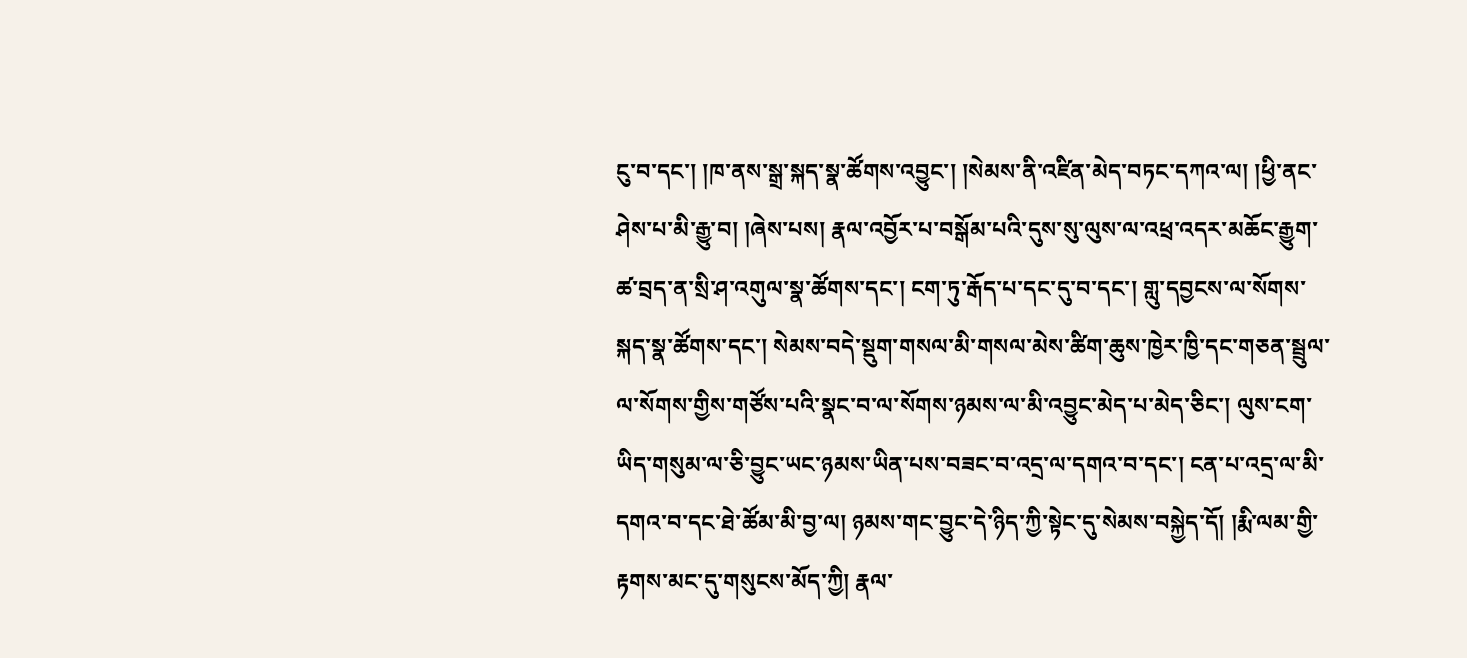ངུ་བ་དང་། །ཁ་ནས་སྒྲ་སྐད་སྣ་ཚོགས་འབྱུང་། །སེམས་ནི་འཛིན་མེད་བཏང་དཀའ་ལ། །ཕྱི་ནང་ཤེས་པ་མི་རྒྱུ་བ། །ཞེས་པས། རྣལ་འབྱོར་པ་བསྒོམ་པའི་དུས་སུ་ལུས་ལ་འཕྲ་འདར་མཆོང་རྒྱུག་ཚ་བྲད་ན་སྲི་ཤ་འགུལ་སྣ་ཚོགས་དང་། ངག་ཏུ་རྒོད་པ་དང་དུ་བ་དང་། གླུ་དབྱངས་ལ་སོགས་སྐད་སྣ་ཚོགས་དང་། སེམས་བདེ་སྡུག་གསལ་མི་གསལ་མེས་ཚིག་ཆུས་ཁྱེར་ཁྱི་དང་གཅན་སྦྲུལ་ལ་སོགས་གྱིས་གཙོས་པའི་སྣང་བ་ལ་སོགས་ཉམས་ལ་མི་འབྱུང་མེད་པ་མེད་ཅིང་། ལུས་ངག་ཡིད་གསུམ་ལ་ཅི་བྱུང་ཡང་ཉམས་ཡིན་པས་བཟང་བ་འདྲ་ལ་དགའ་བ་དང་། ངན་པ་འདྲ་ལ་མི་དགའ་བ་དང་ཐེ་ཚོམ་མི་བྱ་ལ། ཉམས་གང་བྱུང་དེ་ཉིད་ཀྱི་སྟེང་དུ་སེམས་བསྐྱེད་དོ། །རྨི་ལམ་གྱི་རྟགས་མང་དུ་གསུངས་མོད་ཀྱི། རྣལ་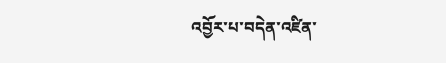འབྱོར་པ་བདེན་འཛིན་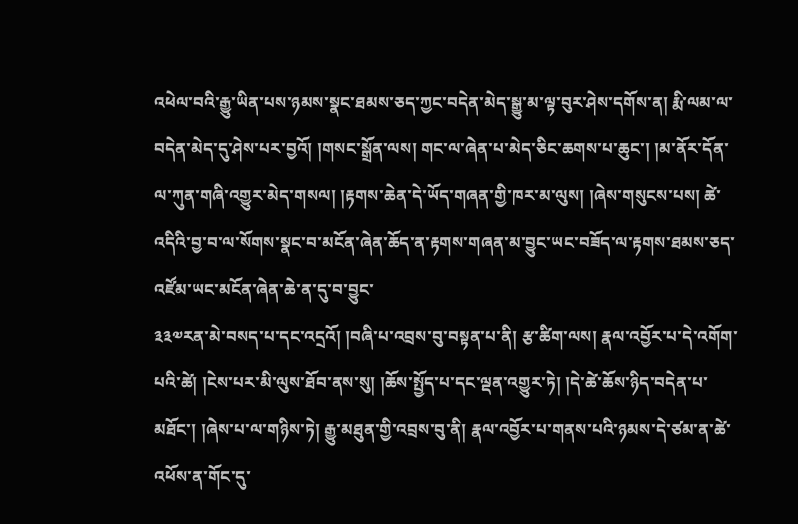འཕེལ་བའི་རྒྱུ་ཡིན་པས་ཉམས་སྣང་ཐམས་ཅད་ཀྱང་བདེན་མེད་སྒྱུ་མ་ལྟ་བུར་ཤེས་དགོས་ན། རྨི་ལམ་ལ་བདེན་མེད་དུ་ཤེས་པར་བྱའོ། །གསང་སྒྲོན་ལས། གང་ལ་ཞེན་པ་མེད་ཅིང་ཆགས་པ་ཆུང་། །མ་ནོར་དོན་ལ་ཀུན་གཞི་འགྱུར་མེད་གསལ། །རྟགས་ཆེན་དེ་ཡོད་གཞན་གྱི་ཁར་མ་ལུས། །ཞེས་གསུངས་པས། ཚེ་འདིའི་བྱ་བ་ལ་སོགས་སྣང་བ་མངོན་ཞེན་ཆོད་ན་རྟགས་གཞན་མ་བྱུང་ཡང་བཟོད་ལ་རྟགས་ཐམས་ཅད་འཛོམ་ཡང་མངོན་ཞེན་ཆེ་ན་དུ་བ་བྱུང་
༣༣༧རན་མེ་བསད་པ་དང་འདྲའོ། །བཞི་པ་འབྲས་བུ་བསྟན་པ་ནི། རྩ་ཚིག་ལས། རྣལ་འབྱོར་པ་དེ་འགོག་པའི་ཚེ། །ངེས་པར་མི་ལུས་ཐོབ་ནས་སུ། །ཆོས་སྤྱོད་པ་དང་ལྡན་འགྱུར་ཏེ། །དེ་ཚེ་ཆོས་ཉིད་བདེན་པ་མཐོང་། །ཞེས་པ་ལ་གཉིས་ཏེ། རྒྱུ་མཐུན་གྱི་འབྲས་བུ་ནི། རྣལ་འབྱོར་པ་གནས་པའི་ཉམས་དེ་ཙམ་ན་ཚེ་འཕོས་ན་གོང་དུ་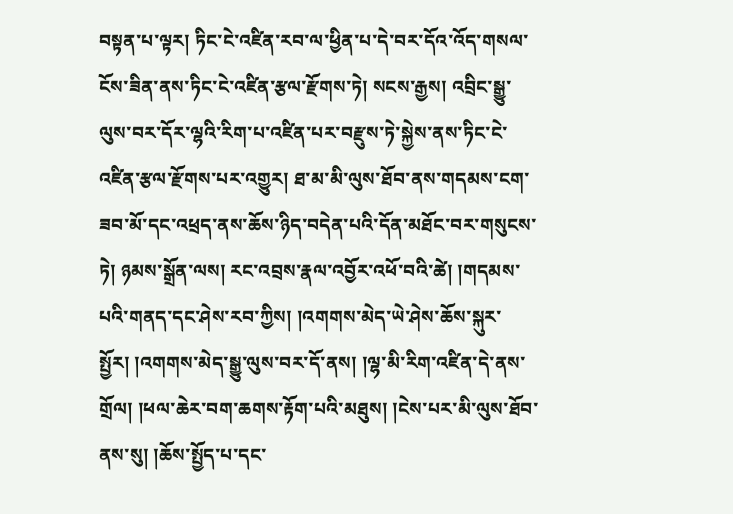བསྟན་པ་ལྟར། ཏིང་ངེ་འཛིན་རབ་ལ་ཕྱིན་པ་དེ་བར་དོའ་འོད་གསལ་ངོས་ཟིན་ནས་ཏིང་ངེ་འཛིན་རྩལ་རྫོགས་ཏེ། སངས་རྒྱས། འབྲིང་སྒྱུ་ལུས་བར་དོར་ལྷའི་རིག་པ་འཛིན་པར་བརྫུས་ཏེ་སྐྱེས་ནས་ཏིང་ངེ་འཛིན་རྩལ་རྫོགས་པར་འགྱུར། ཐ་མ་མི་ལུས་ཐོབ་ནས་གདམས་ངག་ཟབ་མོ་དང་འཕྲད་ནས་ཆོས་ཉིད་བདེན་པའི་དོན་མཐོང་བར་གསུངས་ཏེ། ཉམས་སྒྲོན་ལས། རང་འབྲས་རྣལ་འབྱོར་འཕོ་བའི་ཚེ། །གདམས་པའི་གནད་དང་ཤེས་རབ་ཀྱིས། །འགགས་མེད་ཡེ་ཤེས་ཆོས་སྐུར་སྤྱོར། །འགགས་མེད་སྒྱུ་ལུས་བར་དོ་ནས། །ལྷ་མི་རིག་འཛིན་དེ་ནས་གྲོལ། །ཕལ་ཆེར་བག་ཆགས་རྟོག་པའི་མཐུས། །ངེས་པར་མི་ལུས་ཐོབ་ནས་སུ། །ཆོས་སྤྱོད་པ་དང་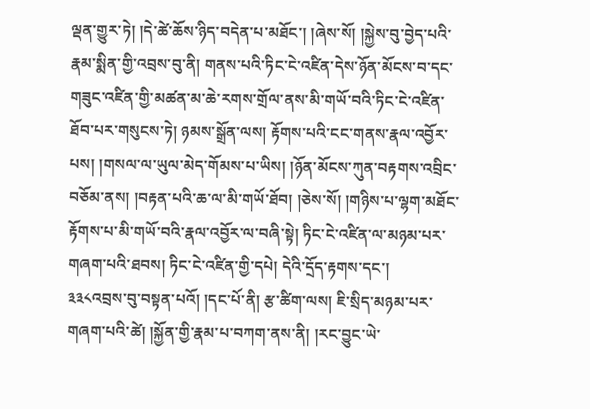ལྡན་གྱུར་ཏེ། །དེ་ཚེ་ཆོས་ཉིད་བདེན་པ་མཐོང་། །ཞེས་སོ། །སྐྱེས་བུ་བྱེད་པའི་རྣམ་སྨིན་གྱི་འབྲས་བུ་ནི། གནས་པའི་ཏིང་ངེ་འཛིན་དེས་ཉོན་མོངས་བ་དང་གཟུང་འཛིན་གྱི་མཚན་མ་ཆེ་རགས་གྲོལ་ནས་མི་གཡོ་བའི་ཏིང་ངེ་འཛིན་ཐོབ་པར་གསུངས་ཏེ། ཉམས་སྒྲོན་ལས། རྟོགས་པའི་ངང་གནས་རྣལ་འབྱོར་པས། །གསལ་ལ་ཡུལ་མེད་གོམས་པ་ཡིས། །ཉོན་མོངས་ཀུན་བརྟགས་འབྲིང་བཅོམ་ནས། །བརྟན་པའི་ཆ་ལ་མི་གཡོ་ཐོབ། །ཅེས་སོ། །གཉིས་པ་ལྷག་མཐོང་རྟོགས་པ་མི་གཡོ་བའི་རྣལ་འབྱོར་ལ་བཞི་སྟེ། ཏིང་ངེ་འཛིན་ལ་མཉམ་པར་གཞག་པའི་ཐབས། ཏིང་ངེ་འཛིན་གྱི་དཔེ། དེའི་དྲོད་རྟགས་དང་།
༣༣༨འབྲས་བུ་བསྟན་པའོ། །དང་པོ་ནི། རྩ་ཚིག་ལས། ཇི་སྲིད་མཉམ་པར་གཞག་པའི་ཚེ། །སྐྱོན་གྱི་རྣམ་པ་བཀག་ནས་ནི། །རང་བྱུང་ཡེ་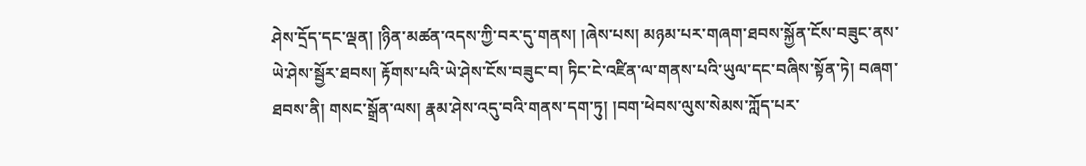ཤེས་དྲོད་དང་ལྡན། །ཉིན་མཚན་འདས་ཀྱི་བར་དུ་གནས། །ཞེས་པས། མཉམ་པར་གཞག་ཐབས་སྐྱོན་ངོས་བཟུང་ནས་ཡེ་ཤེས་སྦྱོར་ཐབས། རྟོགས་པའི་ཡེ་ཤེས་ངོས་བཟུང་བ། ཏིང་ངེ་འཛིན་ལ་གནས་པའི་ཡུལ་དང་བཞིས་སྟོན་ཏེ། བཞག་ཐབས་ནི། གསང་སྒྲོན་ལས། རྣམ་ཤེས་འདུ་བའི་གནས་དག་ཏུ། །བག་ཕེབས་ལུས་སེམས་ཀློད་པར་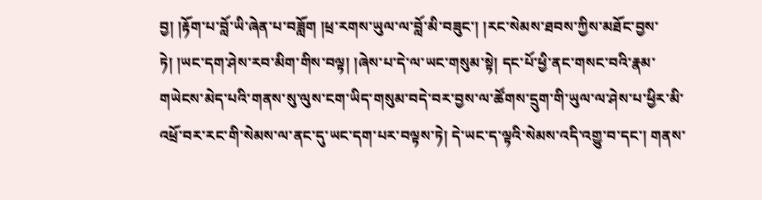བྱ། །རྟོག་པ་བློ་ཡི་ཞེན་པ་བཟློག །ཕྲ་རགས་ཡུལ་ལ་བློ་མི་བཟུང་། །རང་སེམས་ཐབས་ཀྱིས་མཐོང་བྱས་ཏེ། །ཡང་དག་ཤེས་རབ་མིག་གིས་བལྟ། །ཞེས་པ་དེ་ལ་ཡང་གསུམ་སྟེ། དང་པོ་ཕྱི་ནང་གསང་བའི་རྣམ་གཡེངས་མེད་པའི་གནས་སུ་ལུས་ངག་ཡིད་གསུམ་བདེ་བར་བྱས་ལ་ཚོགས་དྲུག་གི་ཡུལ་ལ་ཤེས་པ་ཕྱིར་མི་འཕྲོ་བར་རང་གི་སེམས་ལ་ནང་དུ་ཡང་དག་པར་བལྟས་ཏེ། དེ་ཡང་ད་ལྟའི་སེམས་འདི་འགྱུ་བ་དང་། གནས་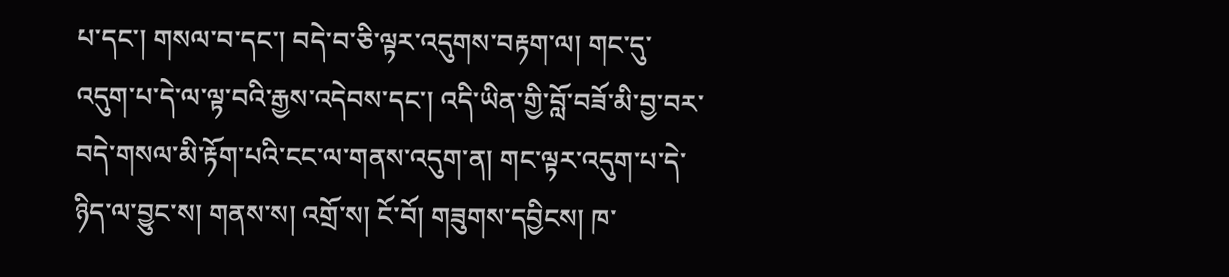པ་དང་། གསལ་བ་དང་། བདེ་བ་ཅི་ལྟར་འདུགས་བརྟག་ལ། གང་དུ་འདུག་པ་དེ་ལ་ལྟ་བའི་རྒྱས་འདེབས་དང་། འདི་ཡིན་གྱི་བློ་བཟོ་མི་བྱ་བར་བདེ་གསལ་མི་རྟོག་པའི་ངང་ལ་གནས་འདུག་ན། གང་ལྟར་འདུག་པ་དེ་ཉིད་ལ་བྱུང་ས། གནས་ས། འགྲོ་ས། ངོ་བོ། གཟུགས་དབྱིངས། ཁ་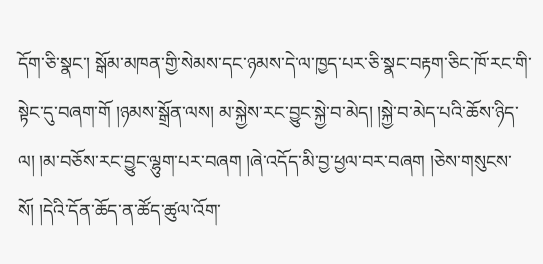དོག་ཅི་སྣང་། སྒོམ་མཁན་གྱི་སེམས་དང་ཉམས་དེ་ལ་ཁྱད་པར་ཅི་སྣང་བརྟག་ཅིང་ཁོ་རང་གི་སྟེང་དུ་བཞག་གོ །ཉམས་སྒྲོན་ལས། མ་སྐྱེས་རང་བྱུང་སྐྱེ་བ་མེད། །སྐྱེ་བ་མེད་པའི་ཆོས་ཉིད་ལ། །མ་བཅོས་རང་བྱུང་ལྷུག་པར་བཞག །ཞེ་འདོད་མི་བྱ་ཕྱལ་བར་བཞག །ཅེས་གསུངས་སོ། །དེའི་དོན་ཆོད་ན་ཚོད་ཚུལ་འོག་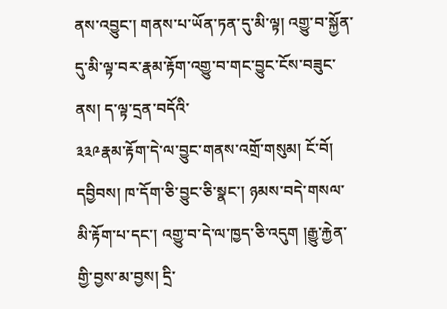ནས་འབྱུང་། གནས་པ་ཡོན་ཏན་དུ་མི་ལྟ། འགྱུ་བ་སྐྱོན་དུ་མི་ལྟ་བར་རྣམ་རྟོག་འགྱུ་བ་གང་བྱུང་ངོས་བཟུང་ནས། ད་ལྟ་དྲན་བདོའི་
༣༣༩རྣམ་རྟོག་དེ་ལ་བྱུང་གནས་འགྲོ་གསུམ། ངོ་བོ། དབྱིབས། ཁ་དོག་ཅི་བྱུང་ཅི་སྣང་། ཉམས་བདེ་གསལ་མི་རྟོག་པ་དང་། འགྱུ་བ་དེ་ལ་ཁྱད་ཅི་འདུག །རྒྱུ་རྐྱེན་གྱི་བྱས་མ་བྱས། དྲི་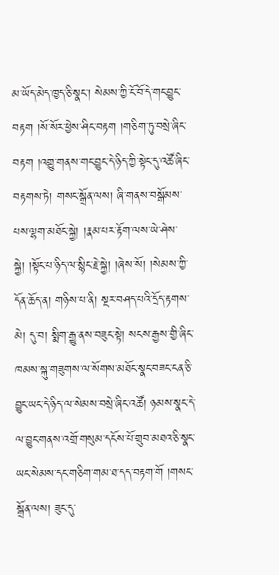མ་ཡོད་མེད་ཁྱད་ཅི་སྣང་། སེམས་ཀྱི་ངོ་བོ་དེ་གང་བྱུང་བརྟག །སོ་སོར་ཕྱེས་ཤིང་བརྟག །གཅིག་ཏུ་བསྲེ་ཞིང་བརྟག །འགྱུ་གནས་གང་བྱུང་དེ་ཉིད་ཀྱི་སྟེང་དུ་འཚོ་ཞིང་བརྟགས་ཏེ། གསང་སྒྲོན་ལས། ཞི་གནས་བསྒོམས་པས་ལྷག་མཐོང་སྐྱེ། །རྣམ་པར་རྟོག་ལས་ཡེ་ཤེས་སྐྱེ། །སྟོང་པ་ཉིད་ལ་སྙིང་རྗེ་སྐྱེ། །ཞེས་སོ། །སེམས་ཀྱི་དོན་ཆོད་ན། གཉིས་པ་ནི། སྔར་བཤད་པའི་དྲོད་རྟགས་མེ། དུ་བ། སྨིག་རྒྱུ་ནས་བཟུང་སྟེ། སངས་རྒྱས་གྱི་ཞིང་ཁམས་སྐུ་གཟུགས་ལ་སོགས་མཐོང་སྣང་བཟང་ངན་ཅི་བྱུང་ཡང་དེ་ཉིད་ལ་སེམས་བསྲེ་ཞིང་འཚོ། ཉམས་སྣང་དེ་ལ་བྱུང་གནས་འགྲོ་གསུམ་དངོས་པོ་གྲུབ་མཐའ་ཅི་སྣང་ཡང་སེམས་དང་གཅིག་གམ་ཐ་དད་བརྟག་གོ །གསང་སྒྲོན་ལས། ཟུང་དུ་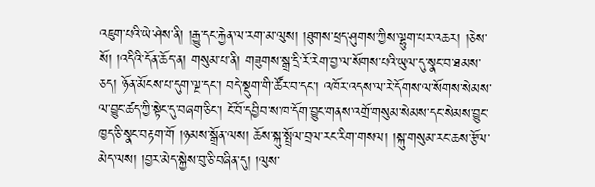འཇུག་པའི་ཡེ་ཤེས་ནི། །རྒྱུ་དང་རྐྱེན་ལ་རག་མ་ལུས། །ཐུགས་ཕྲད་ཤུགས་ཀྱིས་ལྷུག་པར་འཆར། །ཅེས་སོ། །འདིའི་དོན་ཆོད་ན། གསུམ་པ་ནི། གཟུགས་སྒྲ་དྲི་རོ་རེག་བྱ་ལ་སོགས་པའི་ཡུལ་དུ་སྣང་བ་ཐམས་ཅད། ཉོན་མོངས་པ་དུག་ལྔ་དང་། བདེ་སྡུག་གི་ཚོར་བ་དང་། འཁོར་འདས་ལ་རེ་དོགས་ལ་སོགས་སེམས་ལ་བྱུང་ཚད་ཀྱི་སྟེང་དུ་བཞག་ཅིང་། ངོ་བོ་དབྱིབ་ས་ཁ་དོག་བྱུང་གནས་འགྲོ་གསུམ་སེམས་དང་སེམས་བྱུང་ཁྱད་ཅི་སྣང་བརྟག་གོ །ཉམས་སྒྲོན་ལས། ཆོས་སྐུ་སྤྲོལ་བྲལ་རང་རིག་གསལ། །སྐུ་གསུམ་རང་ཆས་རྩོལ་མེད་ལས། །བྱར་མེད་སྐྱེས་བུ་ཅི་བཞིན་དུ། །ལུས་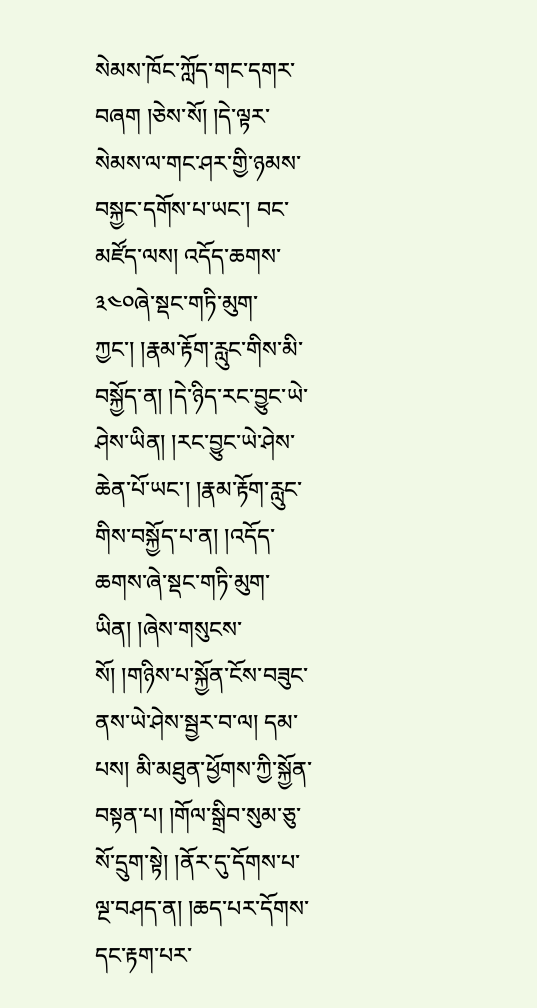སེམས་ཁོང་ཀློད་གང་དགར་བཞག །ཅེས་སོ། །དེ་ལྟར་སེམས་ལ་གང་ཤར་གྱི་ཉམས་བསྐྱང་དགོས་པ་ཡང་། བང་མཛོད་ལས། འདོད་ཆགས་
༣༤༠ཞེ་སྡང་གཏི་མུག་ཀྱང་། །རྣམ་རྟོག་རླུང་གིས་མི་བསྐྱོད་ན། །དེ་ཉིད་རང་བྱུང་ཡེ་ཤེས་ཡིན། །རང་བྱུང་ཡེ་ཤེས་ཆེན་པོ་ཡང་། །རྣམ་རྟོག་རླུང་གིས་བསྐྱོད་པ་ན། །འདོད་ཆགས་ཞེ་སྡང་གཏི་མུག་ཡིན། །ཞེས་གསུངས་སོ། །གཉིས་པ་སྐྱོན་ངོས་བཟུང་ནས་ཡེ་ཤེས་སྦྱར་བ་ལ། དམ་པས། མི་མཐུན་ཕྱོགས་ཀྱི་སྐྱོན་བསྟན་པ། །གོལ་སྒྲིབ་སུམ་ཅུ་སོ་དྲུག་སྟེ། །ནོར་དུ་དོགས་པ་ལྔ་བཤད་ན། །ཆད་པར་དོགས་དང་རྟག་པར་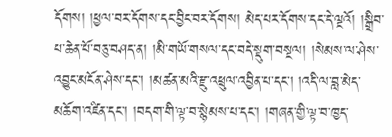དོགས། །ཕྱལ་བར་དོགས་དང་བྱིང་བར་དོགས། མེད་པར་དོགས་དང་དེ་ལྔའོ། །སྒྲིབ་པ་ཆེན་པོ་བཅུ་བཤད་ན། །མི་གཡོ་གསལ་དང་བདེ་སྡུག་བསྔལ། །སེམས་ལ་ཤེས་འབྱུང་མངོན་ཤེས་དང་། །མཚན་མའི་རྫུ་འཕྲུལ་འབྱིན་པ་དང་། །འདི་ལ་བླ་མེད་མཆོག་འཛིན་དང་། །བདག་གི་ལྟ་བ་སྙེམས་པ་དང་། །གཞན་གྱི་ལྟ་བ་ཁྱད་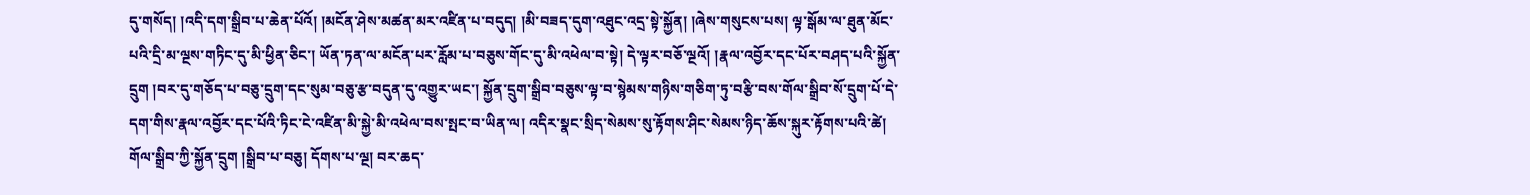དུ་གསོད། །འདི་དག་སྒྲིབ་པ་ཆེན་པོའོ། །མངོན་ཤེས་མཚན་མར་འཛིན་པ་བདུད། །མི་བཟད་དུག་འཐུང་འདྲ་སྟེ་སྐྱོན། །ཞེས་གསུངས་པས། ལྟ་སྒོམ་ལ་ཐུན་མོང་པའི་དྲི་མ་ལྔས་གཏིང་དུ་མི་ཕྱིན་ཅིང་། ཡོན་ཏན་ལ་མངོན་པར་རློམ་པ་བཅུས་གོང་དུ་མི་འཕེལ་བ་སྟེ། དེ་ལྟར་བཅོ་ལྔའོ། །རྣལ་འབྱོར་དང་པོར་བཤད་པའི་སྐྱོན་དྲུག །བར་དུ་གཅོད་པ་བཅུ་དྲུག་དང་སུམ་བཅུ་རྩ་བདུན་དུ་འགྱུར་ཡང་། སྐྱོན་དྲུག་སྒྲིབ་བཅུས་ལྟ་བ་སྙེམས་གཉིས་གཅིག་ཏུ་བརྩི་བས་གོལ་སྒྲིབ་སོ་དྲུག་པོ་དེ་དག་གིས་རྣལ་འབྱོར་དང་པོའི་ཏིང་ངེ་འཛིན་མི་སྐྱེ་མི་འཕེལ་བས་སྤང་བ་ཡིན་ལ། འདིར་སྣང་སྲིད་སེམས་སུ་རྟོགས་ཤིང་སེམས་ཉིད་ཆོས་སྐུར་རྟོགས་པའི་ཚེ། གོལ་སྒྲིབ་ཀྱི་སྐྱོན་དྲུག །སྒྲིབ་པ་བཅུ། དོགས་པ་ལྔ། བར་ཆད་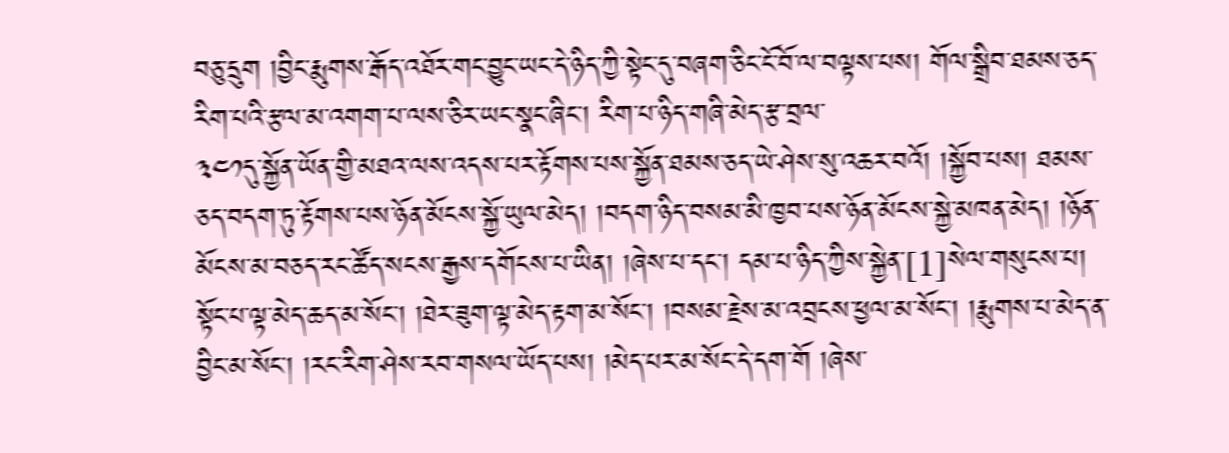བཅུ་དྲུག །བྱིང་རྨུགས་རྒོད་འཐོར་གང་བྱུང་ཡང་དེ་ཉིད་ཀྱི་སྟེང་དུ་བཞག་ཅིང་ངོ་བོ་ལ་བལྟས་པས། གོལ་སྒྲིབ་ཐམས་ཅད་རིག་པའི་རྩལ་མ་འགག་པ་ལས་ཅིར་ཡང་སྣང་ཞིང་། རིག་པ་ཉིད་གཞི་མེད་རྩ་བྲལ་
༣༤༡དུ་སྐྱོན་ཡོན་གྱི་མཐའ་ལས་འདས་པར་རྟོགས་པས་སྐྱོན་ཐམས་ཅད་ཡེ་ཤེས་སུ་འཆར་བའོ། །སྐྱོབ་པས། ཐམས་ཅད་བདག་ཏུ་རྟོགས་པས་ཉོན་མོངས་སྐྱོ་ཡུལ་མེད། །བདག་ཉིད་བསམ་མི་ཁྱབ་པས་ཉོན་མོངས་སྐྱེ་མཁན་མེད། །ཉོན་མོངས་མ་བཅད་རང་ཚོད་སངས་རྒྱས་དགོངས་པ་ཡིན། །ཞེས་པ་དང་། དམ་པ་ཉིད་ཀྱིས་སྐྱེན་[1]སེལ་གསུངས་པ། སྟོང་པ་ལྟ་མེད་ཆད་མ་སོང་། །ཐེར་ཟུག་ལྟ་མེད་རྟག་མ་སོང་། །བསམ་རྗེས་མ་འབྲངས་ཕྱལ་མ་སོང་། །རྨུགས་པ་མེད་ན་བྱིང་མ་སོང་། །རང་རིག་ཤེས་རབ་གསལ་ཡོད་པས། །མེད་པར་མ་སོང་དེ་དག་གོ །ཞེས་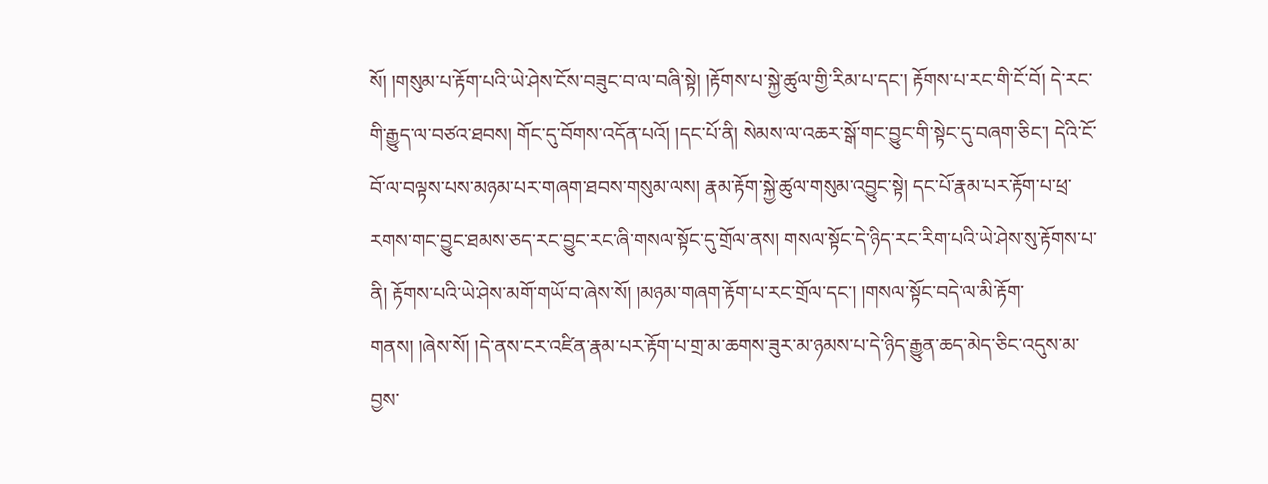སོ། །གསུམ་པ་རྟོག་པའི་ཡེ་ཤེས་ངོས་བཟུང་བ་ལ་བཞི་སྟེ། །རྟོགས་པ་སྐྱེ་ཚུལ་གྱི་རིམ་པ་དང་། རྟོགས་པ་རང་གི་ངོ་བོ། དེ་རང་གི་རྒྱུད་ལ་བཙའ་ཐབས། གོང་དུ་བོགས་འདོན་པའོ། །དང་པོ་ནི། སེམས་ལ་འཆར་སྒོ་གང་བྱུང་གི་སྟེང་དུ་བཞག་ཅིང་། དེའི་ངོ་བོ་ལ་བལྟས་པས་མཉམ་པར་གཞག་ཐབས་གསུམ་ལས། རྣམ་རྟོག་སྐྱེ་ཚུལ་གསུམ་འབྱུང་སྟེ། དང་པོ་རྣམ་པར་རྟོག་པ་ཕྲ་རགས་གང་བྱུང་ཐམས་ཅད་རང་བྱུང་རང་ཞི་གསལ་སྟོང་དུ་གྲོལ་ནས། གསལ་སྟོང་དེ་ཉིད་རང་རིག་པའི་ཡེ་ཤེས་སུ་རྟོགས་པ་ནི། རྟོགས་པའི་ཡེ་ཤེས་མགོ་གཡོ་བ་ཞེས་སོ། །མཉམ་གཞག་རྟོག་པ་རང་གྲོལ་དང་། །གསལ་སྟོང་བདེ་ལ་མི་རྟོག་གནས། །ཞེས་སོ། །དེ་ནས་ངར་འཛིན་རྣམ་པར་རྟོག་པ་གྲ་མ་ཆགས་ཟུར་མ་ཉམས་པ་དེ་ཉིད་རྒྱུན་ཆད་མེད་ཅིང་འདུས་མ་བྱས་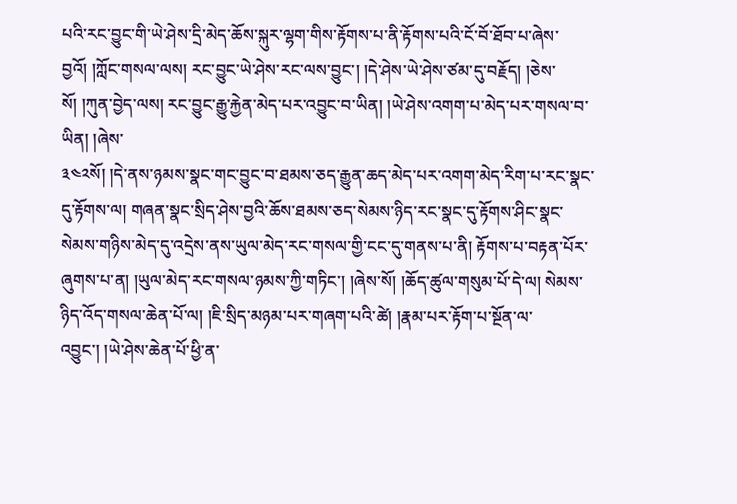པའི་རང་བྱུང་གི་ཡེ་ཤེས་དྲི་མེད་ཆོས་སྐུར་ལྷག་གིས་རྟོགས་པ་ནི་རྟོགས་པའི་ངོ་བོ་ཐོབ་པ་ཞེས་བྱའོ། །ཀློང་གསལ་ལས། རང་བྱུང་ཡེ་ཤེས་རང་ལས་བྱུང་། །དེ་ཤེས་ཡེ་ཤེས་ཙམ་དུ་བརྗོད། །ཅེས་སོ། །ཀུན་བྱེད་ལས། རང་བྱུང་རྒྱུ་རྐྱེན་མེད་པར་འབྱུང་བ་ཡིན། །ཡེ་ཤེས་འགག་པ་མེད་པར་གསལ་བ་ཡིན། །ཞེས་
༣༤༢སོ། །དེ་ནས་ཉམས་སྣང་གང་བྱུང་བ་ཐམས་ཅད་རྒྱུན་ཆད་མེད་པར་འགག་མེད་རིག་པ་རང་སྣང་དུ་རྟོགས་ལ། གཞན་སྣང་སྲིད་ཤེས་བྱའི་ཆོས་ཐམས་ཅད་སེམས་ཉིད་རང་སྣང་དུ་རྟོགས་ཤིང་སྣང་སེམས་གཉིས་མེད་དུ་འདྲེས་ནས་ཡུལ་མེད་རང་གསལ་གྱི་ངང་དུ་གནས་པ་ནི། རྟོགས་པ་བརྟན་པོར་ཞུགས་པ་ན། །ཡུལ་མེད་རང་གསལ་ཉམས་ཀྱི་གཏིང་། །ཞེས་སོ། །ཆོད་ཚུལ་གསུམ་པོ་དེ་ལ། སེམས་ཉིད་འོད་གསལ་ཆེན་པོ་ལ། །ཇི་སྲིད་མཉམ་པར་གཞག་པའི་ཚེ། །རྣམ་པར་རྟོག་པ་སྔོན་ལ་འབྱུང་། །ཡེ་ཤེས་ཆེན་པོ་ཕྱི་ན་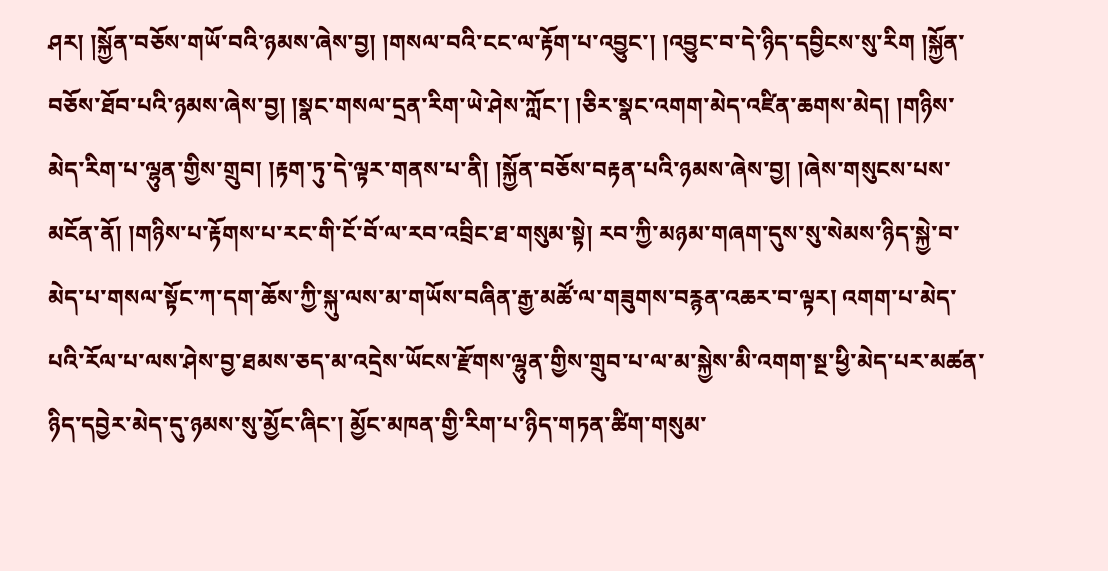ཤར། །སྐྱོན་བཅོས་གཡོ་བའི་ཉམས་ཞེས་བྱ། །གསལ་བའི་ངང་ལ་རྟོག་པ་འབྱུང་། །འབྱུང་བ་དེ་ཉིད་དབྱིངས་སུ་རིག །སྐྱོན་བཅོས་ཐོབ་པའི་ཉམས་ཞེས་བྱ། །སྣང་གསལ་དྲན་རིག་ཡེ་ཤེས་ཀློང་། །ཅིར་སྣང་འགག་མེད་འཛིན་ཆགས་མེད། །གཉིས་མེད་རིག་པ་ལྷུན་གྱིས་གྲུབ། །རྟག་ཏུ་དེ་ལྟར་གནས་པ་ནི། །སྐྱོན་བཅོས་བརྟན་པའི་ཉམས་ཞེས་བྱ། །ཞེས་གསུངས་པས་མངོན་ནོ། །གཉིས་པ་རྟོགས་པ་རང་གི་ངོ་བོ་ལ་རབ་འབྲིང་ཐ་གསུམ་སྟེ། རབ་ཀྱི་མཉམ་གཞག་དུས་སུ་སེམས་ཉིད་སྐྱེ་བ་མེད་པ་གསལ་སྟོང་ཀ་དག་ཆོས་ཀྱི་སྐུ་ལས་མ་གཡོས་བཞིན་རྒྱ་མཚོ་ལ་གཟུགས་བརྙན་འཆར་བ་ལྟར། འགག་པ་མེད་པའི་རོལ་པ་ལས་ཤེས་བྱ་ཐམས་ཅད་མ་འདྲེས་ཡོངས་རྫོགས་ལྷུན་གྱིས་གྲུབ་པ་ལ་མ་སྐྱེས་མི་འགག་སྔ་ཕྱི་མེད་པར་མཚན་ཉིད་དབྱེར་མེད་དུ་ཉམས་སུ་མྱོང་ཞིང་། མྱོང་མཁན་གྱི་རིག་པ་ཉིད་གཏན་ཚིག་གསུམ་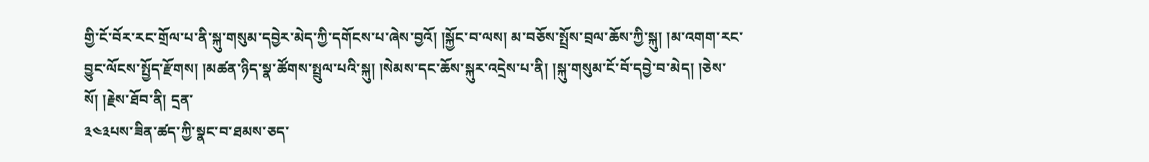གྱི་ངོ་བོར་རང་གྲོལ་པ་ནི་སྐུ་གསུམ་དབྱེར་མེད་ཀྱི་དགོངས་པ་ཞེས་བྱའོ། །སྐྱོང་བ་ལས། མ་བཅོས་སྤྲོས་བྲལ་ཆོས་ཀྱི་སྐུ། །མ་འགག་རང་བྱུང་ལོངས་སྤྱོད་རྫོགས། །མཚན་ཉིད་སྣ་ཚོགས་སྤྲུལ་པའི་སྐུ། །སེམས་དང་ཆོས་སྐུར་འདྲེས་པ་ནི། །སྐུ་གསུམ་ངོ་བོ་དབྱེ་བ་མེད། །ཅེས་སོ། །རྗེས་ཐོབ་ནི། དྲན་
༣༤༣པས་ཟིན་ཚད་ཀྱི་སྣང་བ་ཐམས་ཅད་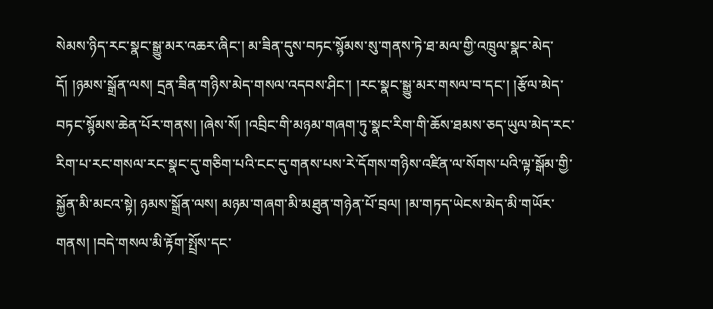སེམས་ཉིད་རང་སྣང་སྒྱུ་མར་འཆར་ཞིང་། མ་ཟིན་དུས་བཏང་སྙོམས་སུ་གནས་ཏེ་ཐ་མལ་གྱི་འཁྲུལ་སྣང་མེད་དོ། །ཉམས་སྒྲོན་ལས། དྲན་ཟིན་གཉིས་མེད་གསལ་འདབས་ཤིང་། །རང་སྣང་སྒྱུ་མར་གསལ་བ་དང་། །རྩོལ་མེད་བཏང་སྙོམས་ཆེན་པོར་གནས། །ཞེས་སོ། །འབྲིང་གི་མཉམ་གཞག་ཏུ་སྣང་རིག་གི་ཆོས་ཐམས་ཅད་ཡུལ་མེད་རང་རིག་པ་རང་གསལ་རང་སྣང་དུ་གཅིག་པའི་ངང་དུ་གནས་པས་རེ་དོགས་གཉིས་འཛིན་ལ་སོགས་པའི་ལྟ་སྒོམ་གྱི་སྐྱོན་མི་མངའ་སྟེ། ཉམས་སྒྲོན་ལས། མཉམ་གཞག་མི་མཐུན་གཉེན་པོ་བྲལ། །མ་གཏད་ཡེངས་མེད་མི་གཡོར་གནས། །བདེ་གསལ་མི་རྟོག་སྤྲོས་དང་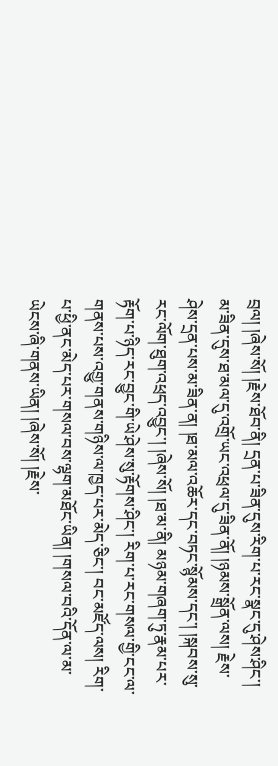བྲལ། །ཞེས་སོ། །རྗེས་ཐོབ་ནི། དྲན་པ་ཟིན་དུས་རིག་པ་རང་སྣང་དུ་ཤེས་ཤིང་། མ་ཟིན་དུས་ཐ་མལ་དུ་འགྲོ་ཡང་འཕྲལ་དུ་ཟིན་ནོ། །ཉམས་སྒྲོན་ལས། རྗེས་ཤེས་དྲན་པས་མ་ཟིན་ན། །ཐ་མལ་འཆོར་དང་བཏང་སྙོམས་དང་། །སྐབས་སུ་རང་ལོག་ཐུག་འཕྲད་འབྱུང་། །ཞེས་སོ། །ཐ་མ་ནི། མཉམ་གཞག་ཏུ་རྣམ་པར་རྟོག་པ་ཉིད་རང་བྱུང་གི་ཡེ་ཤེས་སུ་རྟོགས་ཤིང་། རིག་པ་རང་གསལ་གྱི་ངང་ལ་གནས་པས་འགྱུ་གནས་གཉིས་ལ་ཁྱད་པར་མེད་ཅིང་། བང་མཛོད་ལས། རིག་པ་ཕྱི་ནང་མེད་པར་གསལ་བས་ལྷག་མཐོང་ཡིན། །གསལ་བའི་དོན་ལ་མ་ཡེངས་ཞི་གནས་ཡིན། །ཞེས་སོ། །རྗེས་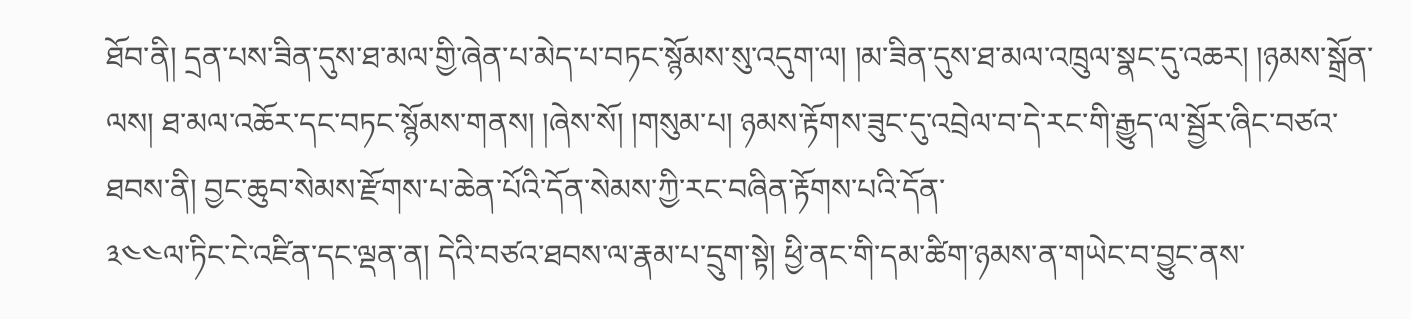ཐོབ་ནི། དྲན་པས་ཟིན་དུས་ཐ་མལ་གྱི་ཞེན་པ་མེད་པ་བཏང་སྙོམས་སུ་འདུག་ལ། །མ་ཟིན་དུས་ཐ་མལ་འཁྲུལ་སྣང་དུ་འཆར། །ཉམས་སྒྲོན་ལས། ཐ་མལ་འཆོར་དང་བཏང་སྙོམས་གནས། །ཞེས་སོ། །གསུམ་པ། ཉམས་རྟོགས་ཟུང་དུ་འབྲེལ་བ་དེ་རང་གི་རྒྱུད་ལ་སྦྱོར་ཞིང་བཙའ་ཐབས་ནི། བྱང་ཆུབ་སེམས་རྫོགས་པ་ཆེན་པོའི་དོན་སེམས་ཀྱི་རང་བཞིན་རྟོགས་པའི་དོན་
༣༤༤ལ་ཏིང་ངེ་འཛིན་དང་ལྡན་ན། དེའི་བཙའ་ཐབས་ལ་རྣམ་པ་དྲུག་སྟེ། ཕྱི་ནང་གི་དམ་ཚིག་ཉམས་ན་གཡེང་བ་བྱུང་ནས་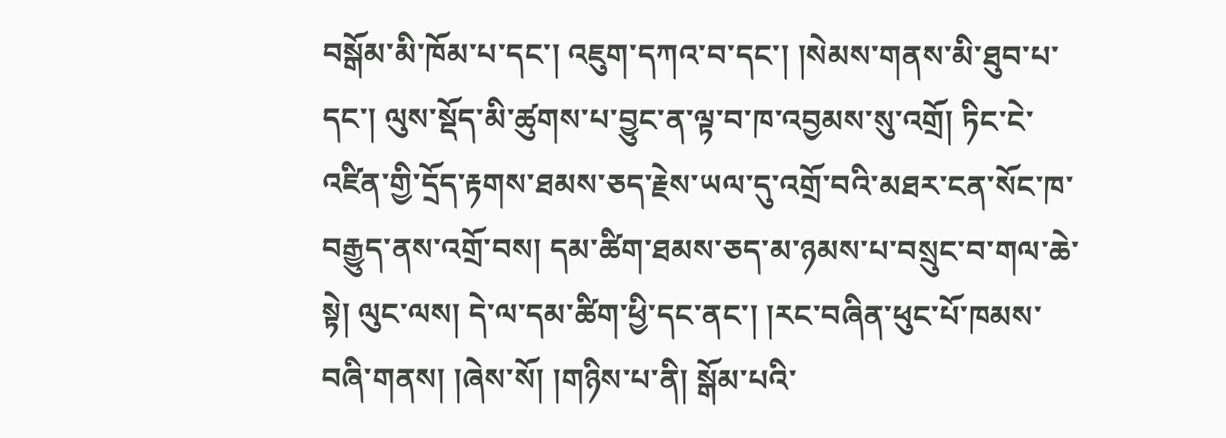བསྒོམ་མི་ཁོམ་པ་དང་། འཇུག་དཀའ་བ་དང་། །སེམས་གནས་མི་ཐུབ་པ་དང་། ལུས་སྡོད་མི་ཚུགས་པ་བྱུང་ན་ལྟ་བ་ཁ་འབྱམས་སུ་འགྲོ། ཏིང་ངེ་འཛིན་གྱི་དྲོད་རྟགས་ཐམས་ཅད་རྗེས་ཡལ་དུ་འགྲོ་བའི་མཐར་ངན་སོང་ཁ་བརྒྱུད་ནས་འགྲོ་བས། དམ་ཚིག་ཐམས་ཅད་མ་ཉམས་པ་བསྲུང་བ་གལ་ཆེ་སྟེ། ལུང་ལས། དེ་ལ་དམ་ཚིག་ཕྱི་དང་ནང་། །རང་བཞིན་ཕུང་པོ་ཁམས་བཞི་གནས། །ཞེས་སོ། །གཉིས་པ་ནི། སྒོམ་པའི་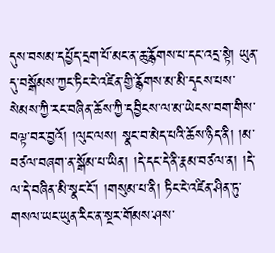དུས་བསམ་དཔྱོད་དྲག་པོ་མང་ན་ཆུ་རྙོགས་པ་དང་འདྲ་སྟེ། ཡུན་དུ་བསྒོམས་ཀྱང་ཏིང་ངེ་འཛིན་གྱི་རྙོགས་མ་མི་དྭངས་པས་སེམས་ཀྱི་རང་བཞིན་ཆོས་ཀྱི་དབྱིངས་ལ་མ་ཡེངས་བག་གིས་བལྟ་བར་བྱའོ། །ལུང་ལས། སྣང་བ་མེད་པའི་ཆོས་ཉིད་ནི། །མ་བཙལ་བཞག་ན་སྒོམ་པ་ཡིན། །དེ་དང་དེ་ནི་རྣམ་བཙལ་ན། །དེ་ལ་དེ་བཞིན་མི་སྣང་ངོ་། །གསུམ་པ་ནི། ཏིང་ངེ་འཛིན་ཤིན་ཏུ་གསལ་ཡང་ཡུན་རིང་ན་སྔར་གོམས་ཤས་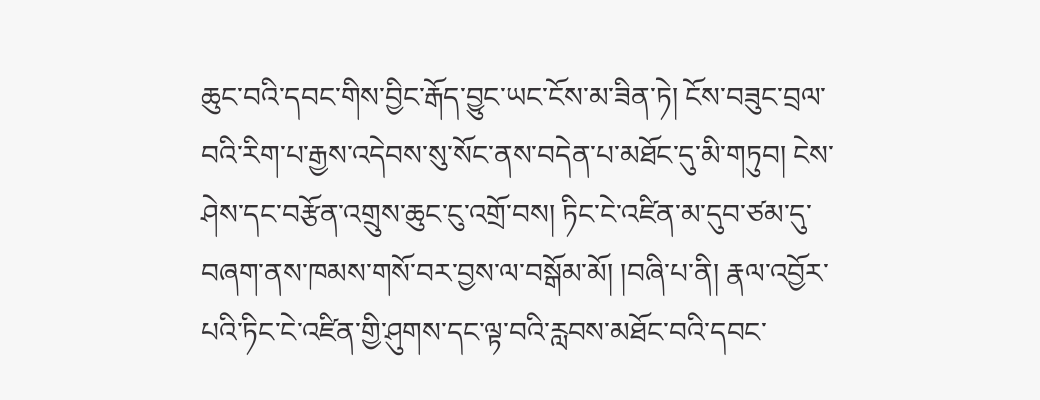ཆུང་བའི་དབང་གིས་བྱིང་རྒོད་བྱུང་ཡང་ངོས་མ་ཟིན་ཏེ། ངོས་བཟུང་བྲལ་བའི་རིག་པ་རྒྱས་འདེབས་སུ་སོང་ནས་བདེན་པ་མཐོང་དུ་མི་གཏུབ། ངེས་ཤེས་དང་བརྩོན་འགྲུས་ཆུང་ངུ་འགྲོ་བས། ཏིང་ངེ་འཛིན་མ་དུབ་ཙམ་དུ་བཞག་ནས་ཁམས་གསོ་བར་བྱས་ལ་བསྒོམ་མོ། །བཞི་པ་ནི། རྣལ་འབྱོར་པའི་ཏིང་ངེ་འཛིན་གྱི་ཤུགས་དང་ལྟ་བའི་རླབས་མཐོང་བའི་དབང་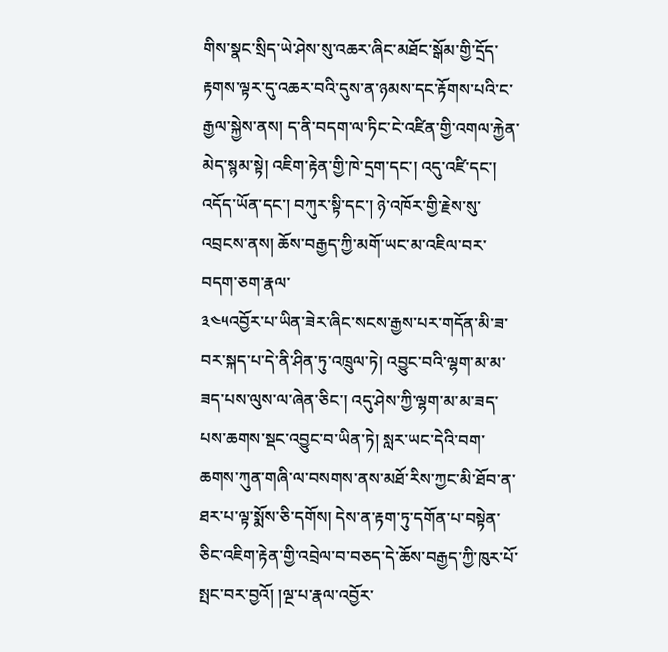གིས་སྣང་སྲིད་ཡེ་ཤེས་སུ་འཆར་ཞིང་མཐོང་སྒོམ་གྱི་དྲོད་རྟགས་ལྟར་དུ་འཆར་བའི་དུས་ན་ཉམས་དང་རྟོགས་པའི་ང་རྒྱལ་སྐྱེས་ནས། ད་ནི་བདག་ལ་ཏིང་ངེ་འཛིན་གྱི་འགལ་རྐྱེན་མེད་སྙམ་སྟེ། འཇིག་རྟེན་གྱི་ཁེ་དྲག་དང་། འདུ་འཛི་དང་། འདོད་ཡོན་དང་། བཀུར་སྟི་དང་། ཉེ་འཁོར་གྱི་རྗེས་སུ་འབྲངས་ནས། ཆོས་བརྒྱད་ཀྱི་མགོ་ཡང་མ་འཇིལ་བར་བདག་ཅག་རྣལ་
༣༤༥འབྱོར་པ་ཡིན་ཟེར་ཞིང་སངས་རྒྱས་པར་གདོན་མི་ཟ་བར་སྐད་པ་དེ་ནི་ཤིན་ཏུ་འཁྲུལ་ཏེ། འབྱུང་བའི་ལྷག་མ་མ་ཟད་པས་ལུས་ལ་ཞེན་ཅིང་། འདུ་ཤེས་ཀྱི་ལྷག་མ་མ་ཟད་པས་ཆགས་སྡང་འབྱུང་བ་ཡིན་ཏེ། སླར་ཡང་དེའི་བག་ཆགས་ཀུན་གཞི་ལ་བསགས་ནས་མཐོ་རིས་ཀྱང་མི་ཐོབ་ན་ཐར་པ་ལྟ་སྨོས་ཅི་དགོས། དེས་ན་རྟག་ཏུ་དགོན་པ་བསྟེན་ཅིང་འཇིག་རྟེན་གྱི་འབྲེལ་བ་བཅད་དེ་ཆོས་བརྒྱད་ཀྱི་ཁུར་པོ་སྤང་བར་བྱའོ། །ལྔ་པ་རྣལ་འབྱོར་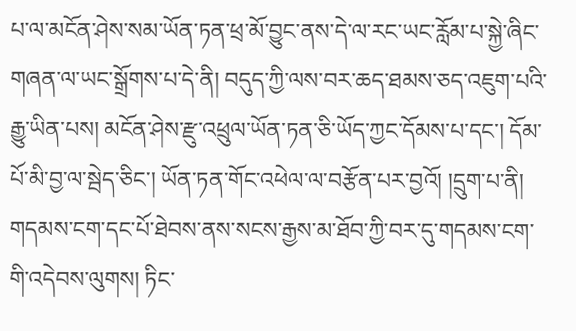པ་ལ་མངོན་ཤེས་སམ་ཡོན་ཏན་ཕྲ་མོ་བྱུང་ནས་དེ་ལ་རང་ཡང་རློམ་པ་སྐྱེ་ཞིང་གཞན་ལ་ཡང་སྒྲོགས་པ་དེ་ནི། བདུད་ཀྱི་ལས་བར་ཆད་ཐམས་ཅད་འཇུག་པའི་རྒྱུ་ཡིན་པས། མངོན་ཤེས་རྫུ་འཕྲུལ་ཡོན་ཏན་ཅི་ཡོད་ཀྱང་དོམས་པ་དང་། དོམ་པོ་མི་བྱ་ལ་སྦེད་ཅིང་། ཡོན་ཏན་གོང་འཕེལ་ལ་བརྩོན་པར་བྱའོ། །དྲུག་པ་ནི། གདམས་ངག་དང་པོ་ཐེབས་ནས་སངས་རྒྱས་མ་ཐོབ་ཀྱི་བར་དུ་གདམས་ངག་གི་འདེབས་ལུགས། ཏིང་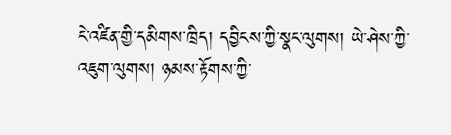ངེ་འཛིན་གྱི་དམིགས་ཁྲིད། དབྱིངས་ཀྱི་སྣང་ལུགས། ཡེ་ཤེས་ཀྱི་འཇུག་ལུགས། ཉམས་རྟོགས་ཀྱི་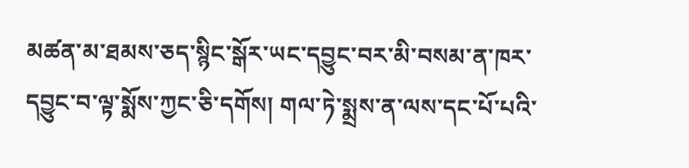མཚན་མ་ཐམས་ཅད་སྙིང་སྒོར་ཡང་དབྱུང་བར་མི་བསམ་ན་ཁར་དབྱུང་བ་ལྟ་སྨོས་ཀྱང་ཅི་དགོས། གལ་ཏེ་སྨྲས་ན་ལས་དང་པོ་པའི་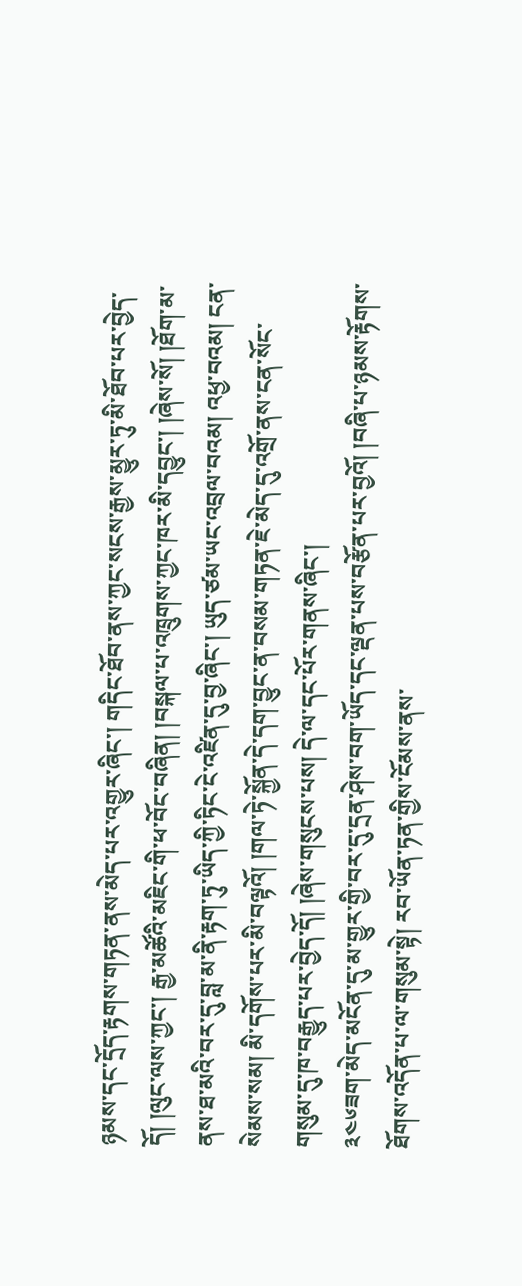ཉམས་དང་དྲོད་རྟགས་གཏན་ནས་མེད་པར་འགྱུར་ཞིང་། གདིང་ཐོབ་ནས་ཀྱང་སངས་རྒྱས་མྱུར་ཏུ་མི་ཐོབ་པར་བྱེད་དོ། །ལུང་ལས་ཀྱང་། རྒྱ་མཚོའི་མཇིང་གི་ཕ་བོང་བཞིན། །བསྐལ་པ་འཁྲུགས་ཀྱང་ཁར་མི་དབྱུང་། །ཞེས་སོ། །ཐོག་མ་ནས་ཐ་མའི་བར་དུ་བླ་མ་ནི་རྟག་ཏུ་ཡིད་ཀྱི་ཏིང་ངེ་འཛིན་དུ་བྱ་ཞིང་། ཡུད་ཙམ་ཡང་འབྲལ་བའམ། འཕྱ་བའམ། ངན་སེམས་སམ། མི་དགོས་པར་མི་བལྟའོ། །གལ་ཏེ་སྐྱོན་དེ་དག་བྱུང་ན་བསམ་གཏན་ཇེ་མེད་དུ་འགྲོ་ནས་ངན་སོང་གསུམ་དུ་ཁ་བརྒྱུད་པར་བྱེད་དོ། །ཞེས་གསུངས་པས། དེ་ལ་དང་པོར་གནས་ཞིང་།
༣༤༦ཟག་མེད་མངོན་དུ་མ་གྱུར་གྱི་བར་དུ་དྲན་ཤེས་བག་ཡོད་དང་ལྡན་པས་བརྩོན་པར་བྱའོ། །བཞི་པ་ཉམས་རྟོགས་ཐོགས་འདོན་པ་ལ་གསུམ་སྟེ། རབ་ཡོན་ཏན་གྱིས་ངོམས་ནས་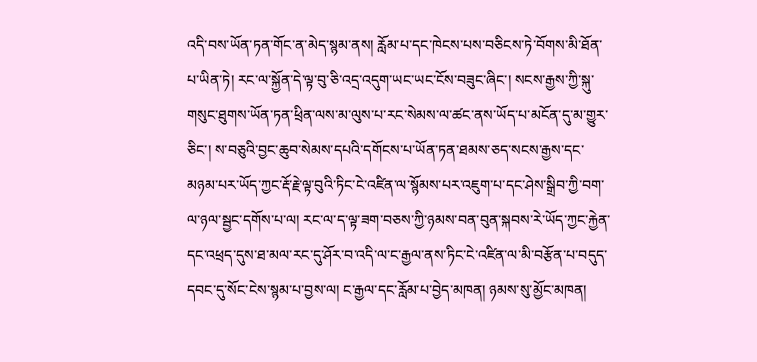འདི་བས་ཡོན་ཏན་གོང་ན་མེད་སྙམ་ནས། རློམ་པ་དང་ཁེངས་པས་བཅིངས་ཏེ་བོགས་མི་ཐོན་པ་ཡིན་ཏེ། རང་ལ་སྐྱོན་དེ་ལྟ་བུ་ཅི་འདྲ་འདུག་ཡང་ཡང་ངོས་བཟུང་ཞིང་། སངས་རྒྱས་ཀྱི་སྐུ་གསུང་ཐུགས་ཡོན་ཏན་ཕྲིན་ལས་མ་ལུས་པ་རང་སེམས་ལ་ཚང་ནས་ཡོད་པ་མངོན་དུ་མ་གྱུར་ཅིང་། ས་བཅུའི་བྱང་ཆུབ་སེམས་དཔའི་དགོངས་པ་ཡོན་ཏན་ཐམས་ཅད་སངས་རྒྱས་དང་མཉམ་པར་ཡོད་ཀྱང་རྡོ་རྗེ་ལྟ་བུའི་ཏིང་ངེ་འཛིན་ལ་སྙོམས་པར་འཇུག་པ་དང་ཤེས་སྒྲིབ་ཀྱི་བག་ལ་ཉལ་སྦྱང་དགོས་པ་ལ། རང་ལ་ད་ལྟ་ཟག་བཅས་ཀྱི་ཉམས་བན་བུན་སྐབས་རེ་ཡོད་ཀྱང་རྐྱེན་དང་འཕྲད་དུས་ཐ་མལ་རང་དུ་ཤོར་བ་འདི་ལ་ང་རྒྱལ་ནས་ཏིང་ངེ་འཛིན་ལ་མི་བརྩོན་པ་བདུད་དབང་དུ་སོང་ངེས་སྙམ་པ་བྱས་ལ། ང་རྒྱལ་དང་རློམ་པ་བྱེད་མཁན། ཉམས་སུ་མྱོང་མཁན།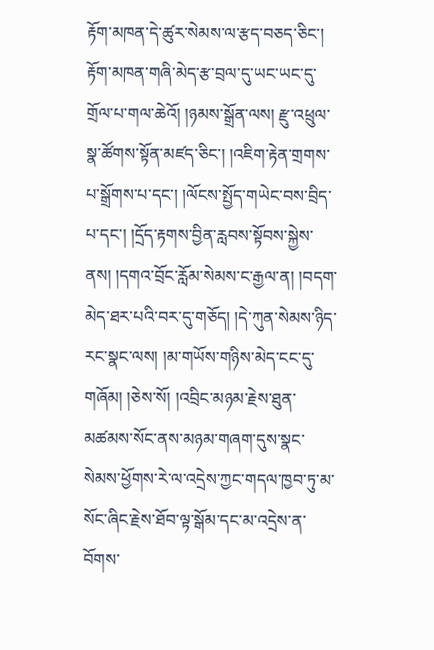རྟོག་མཁན་དེ་ཚུར་སེམས་ལ་རྩད་བཅད་ཅིང་། རྟོག་མཁན་གཞི་མེད་རྩ་བྲལ་དུ་ཡང་ཡང་དུ་གྲོལ་པ་གལ་ཆེའོ། །ཉམས་སྒྲོན་ལས། རྫུ་འཕྲུལ་སྣ་ཚོགས་སྟོན་མཛད་ཅིང་། །འཇིག་རྟེན་གྲགས་པ་སྒྲོགས་པ་དང་། །ལོངས་སྤྱོད་གཡེང་བས་བྲིད་པ་དང་། །དྲོད་རྟགས་བྱིན་རླབས་སྟོབས་སྐྱེས་ནས། །དགའ་བྲོང་རློམ་སེམས་ང་རྒྱལ་ན། །བདག་མེད་ཐར་པའི་བར་དུ་གཅོད། །དེ་ཀུན་སེམས་ཉིད་རང་སྣང་ལས། །མ་གཡོས་གཉིས་མེད་ངང་དུ་གཞོམ། །ཅེས་སོ། །འབྲིང་མཉམ་རྗེས་ཐུན་མཚམས་སོང་ནས་མཉམ་གཞག་དུས་སྣང་སེམས་ཕྱོགས་རེ་ལ་འདྲེས་ཀྱང་གདལ་ཁྱབ་ཏུ་མ་སོང་ཞིང་རྗེས་ཐོབ་ལྟ་སྒོམ་དང་མ་འདྲེས་ན་བོགས་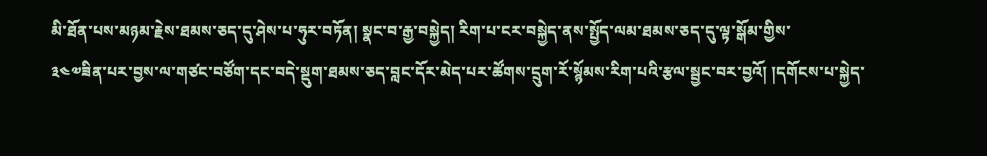མི་ཐོན་པས་མཉམ་རྗེས་ཐམས་ཅད་དུ་ཤེས་པ་ཧུར་བཏོན། སྣང་བ་རྒྱ་བསྐྱེད། རིག་པ་ངར་བསྐྱེད་ནས་སྤྱོད་ལམ་ཐམས་ཅད་དུ་ལྟ་སྒོམ་གྱིས་
༣༤༧ཟིན་པར་བྱས་ལ་གཙང་བཙོག་དང་བདེ་སྡུག་ཐམས་ཅད་བླང་དོར་མེད་པར་ཚོགས་དྲུག་རོ་སྙོམས་རིག་པའི་རྩལ་སྦྱང་བར་བྱའོ། །དགོངས་པ་སྐྱེད་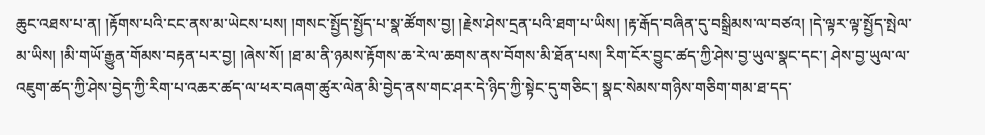ཆུང་འཐས་པ་ན། །རྟོགས་པའི་ངང་ནས་མ་ཡེངས་པས། །གསང་སྤྱོད་སྤྱོད་པ་སྣ་ཚོགས་བྱ། །རྗེས་ཤེས་དྲན་པའི་ཐག་པ་ཡིས། །རྟ་རྒོད་བཞིན་དུ་བསྒྲིམས་ལ་བཙའ། །དེ་ལྟར་ལྟ་སྤྱོད་སྤེལ་མ་ཡིས། །མི་གཡོ་རྒྱུན་གོམས་བརྟན་པར་བྱ། །ཞེས་སོ། །ཐ་མ་ནི་ཉམས་རྟོགས་ཆ་རེ་ལ་ཆགས་ནས་བོགས་མི་ཐོན་པས། རིག་ངོར་བྱུང་ཚད་ཀྱི་ཤེས་བྱ་ཡུལ་སྣང་དང་། ཤེས་བྱ་ཡུལ་ལ་འཇུག་ཚད་ཀྱི་ཤེས་བྱེད་ཀྱི་རིག་པ་འཆར་ཚད་ལ་ཕར་བཞག་ཚུར་ལེན་མི་བྱེད་ནས་གང་ཤར་དེ་ཉིད་ཀྱི་སྟེང་དུ་གཅིང་། སྣང་སེམས་གཉིས་གཅིག་གམ་ཐ་དད་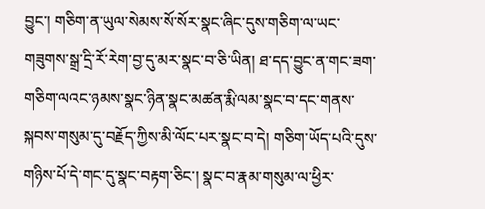བྱུང་། གཅིག་ན་ཡུལ་སེམས་སོ་སོར་སྣང་ཞིང་དུས་གཅིག་ལ་ཡང་གཟུགས་སྒྲ་དྲི་རོ་རེག་བྱ་དུ་མར་སྣང་བ་ཅི་ཡིན། ཐ་དད་བྱུང་ན་གང་ཟག་གཅིག་ལའང་ཉམས་སྣང་ཉིན་སྣང་མཚན་རྨི་ལམ་སྣང་བ་དང་གནས་སྐབས་གསུམ་དུ་བརྗོད་ཀྱིས་མི་ལོང་པར་སྣང་བ་དེ། གཅིག་ཡོད་པའི་དུས་གཉིས་པོ་དེ་གང་དུ་སྣང་བརྟག་ཅིང་། སྣང་བ་རྣམ་གསུམ་ལ་ཕྱིར་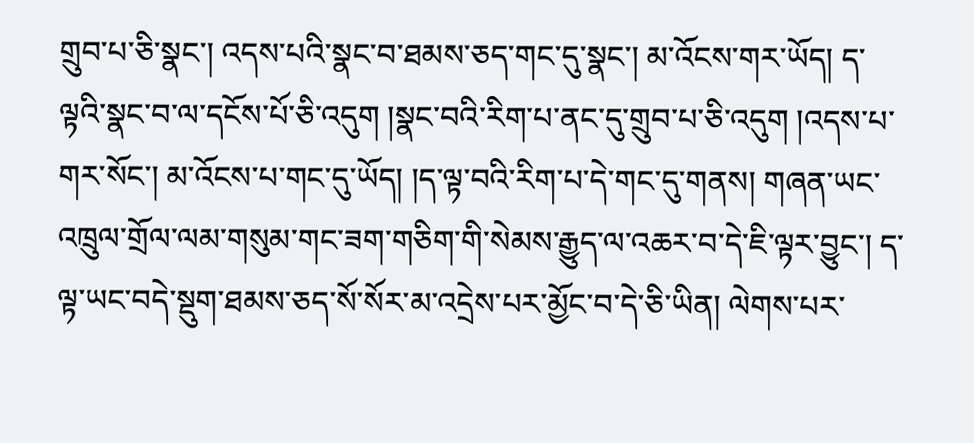གྲུབ་པ་ཅི་སྣང་། འདས་པའི་སྣང་བ་ཐམས་ཅད་གང་དུ་སྣང་། མ་འོངས་གར་ཡོད། ད་ལྟའི་སྣང་བ་ལ་དངོས་པོ་ཅི་འདུག །སྣང་བའི་རིག་པ་ནང་དུ་གྲུབ་པ་ཅི་འདུག །འདས་པ་གར་སོང་། མ་འོངས་པ་གང་དུ་ཡོད། །ད་ལྟ་བའི་རིག་པ་དེ་གང་དུ་གནས། གཞན་ཡང་འཁྲུལ་གྲོལ་ལམ་གསུམ་གང་ཟག་གཅིག་གི་སེམས་རྒྱུད་ལ་འཆར་བ་དེ་ཇི་ལྟར་བྱུང་། ད་ལྟ་ཡང་བདེ་སྡུག་ཐམས་ཅད་སོ་སོར་མ་འདྲེས་པར་མྱོང་བ་དེ་ཅི་ཡིན། ལེགས་པར་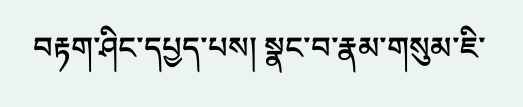བརྟག་ཤིང་དཔྱད་པས། སྣང་བ་རྣམ་གསུམ་ཇི་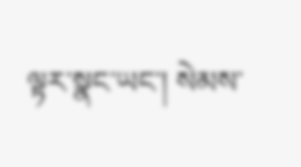ལྟར་སྣང་ཡང་། སེམས་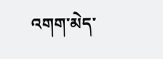འགག་མེད་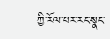ཀྱི་རོལ་པར་རང་སྣང་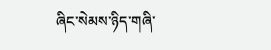ཞིང་སེམས་ཉིད་གཞི་